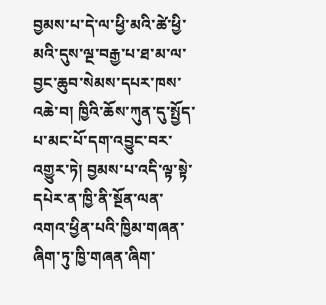བྱམས་པ་དེ་ལ་ཕྱི་མའི་ཚེ་ཕྱི་མའི་དུས་ལྔ་བརྒྱ་པ་ཐ་མ་ལ་བྱང་ཆུབ་སེམས་དཔར་ཁས་འཆེ་བ། ཁྱིའི་ཆོས་ཀུན་དུ་སྤྱོད་པ་མང་པོ་དག་འབྱུང་བར་འགྱུར་ཏེ། བྱམས་པ་འདི་ལྟ་སྟེ་དཔེར་ན་ཁྱི་ནི་སྔོན་ལན་འགའ་ཕྱིན་པའི་ཁྱིམ་གཞན་ཞིག་ཏུ་ཁྱི་གཞན་ཞིག་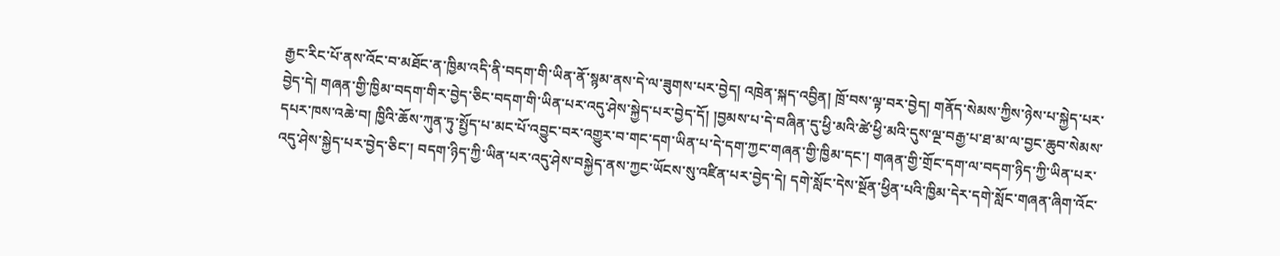རྒྱང་རིང་པོ་ནས་འོང་བ་མཐོང་ན་ཁྱིམ་འདི་ནི་བདག་གི་ཡིན་ནོ་སྙམ་ནས་དེ་ལ་ཟུགས་པར་བྱེད། འཁྲེན་སྐད་འབྱིན། ཁྲོ་བས་ལྟ་བར་བྱེད། གནོད་སེམས་ཀྱིས་ཉེས་པ་སྐྱེད་པར་བྱེད་དེ། གཞན་གྱི་ཁྱིམ་བདག་གིར་བྱེད་ཅིང་བདག་གི་ཡིན་པར་འདུ་ཤེས་སྐྱེད་པར་བྱེད་དོ། །བྱམས་པ་དེ་བཞིན་དུ་ཕྱི་མའི་ཚེ་ཕྱི་མའི་དུས་ལྔ་བརྒྱ་པ་ཐ་མ་ལ་བྱང་ཆུབ་སེམས་དཔར་ཁས་འཆེ་བ། ཁྱིའི་ཆོས་ཀུན་ཏུ་སྤྱོད་པ་མང་པོ་འབྱུང་བར་འགྱུར་བ་གང་དག་ཡིན་པ་དེ་དག་ཀྱང་གཞན་གྱི་ཁྱིམ་དང་། གཞན་གྱི་གྲོང་དག་ལ་བདག་ཉིད་ཀྱི་ཡིན་པར་འདུ་ཤེས་སྐྱེད་པར་བྱེད་ཅིང་། བདག་ཉིད་ཀྱི་ཡིན་པར་འདུ་ཤེས་བསྐྱེད་ནས་ཀྱང་ཡོངས་སུ་འཛིན་པར་བྱེད་དེ། དགེ་སློང་དེས་སྔོན་ཕྱིན་པའི་ཁྱིམ་དེར་དགེ་སློང་གཞན་ཞིག་འོང་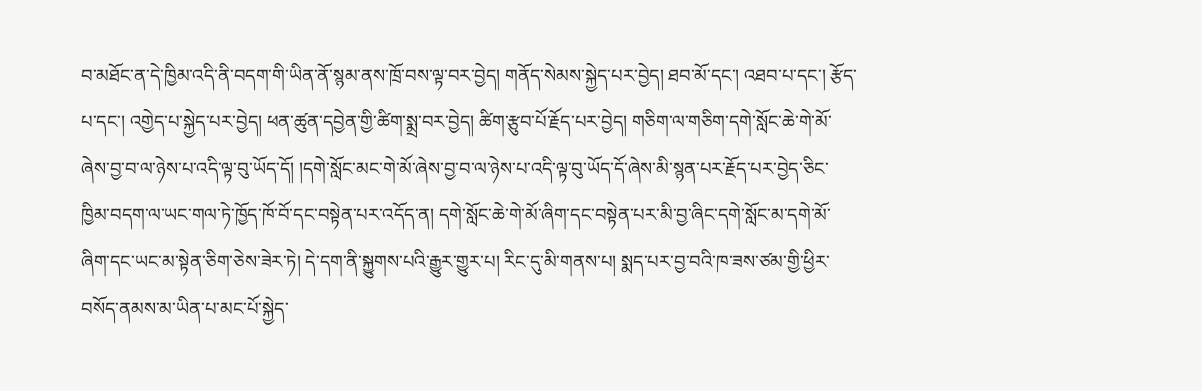བ་མཐོང་ན་དེ་ཁྱིམ་འདི་ནི་བདག་གི་ཡིན་ནོ་སྙམ་ནས་ཁྲོ་བས་ལྟ་བར་བྱེད། གནོད་སེམས་སྐྱེད་པར་བྱེད། ཐབ་མོ་དང་། འཐབ་པ་དང་། རྩོད་པ་དང་། འགྱེད་པ་སྐྱེད་པར་བྱེད། ཕན་ཚུན་དབྱེན་གྱི་ཚིག་སྨྲ་བར་བྱེད། ཚིག་རྩུབ་པོ་རྗོད་པར་བྱེད། གཅིག་ལ་གཅིག་དགེ་སློང་ཆེ་གེ་མོ་ཞེས་བྱ་བ་ལ་ཉེས་པ་འདི་ལྟ་བུ་ཡོད་དོ། །དགེ་སློང་མང་གེ་མོ་ཞེས་བྱ་བ་ལ་ཉེས་པ་འདི་ལྟ་བུ་ཡོད་དོ་ཞེས་མི་སྙན་པར་རྗོད་པར་བྱེད་ཅིང་ཁྱིམ་བདག་ལ་ཡང་གལ་ཏེ་ཁྱོད་ཁོ་བོ་དང་བསྟེན་པར་འདོད་ན། དགེ་སློང་ཆེ་གེ་མོ་ཞིག་དང་བསྟེན་པར་མི་བྱ་ཞིང་དགེ་སློང་མ་དགེ་མོ་ཞིག་དང་ཡང་མ་སྟེན་ཅིག་ཅེས་ཟེར་ཏེ། དེ་དག་ནི་སྐྱུགས་པའི་རྒྱུར་གྱུར་པ། རིང་དུ་མི་གནས་པ། སྨད་པར་བྱ་བའི་ཁ་ཟས་ཙམ་གྱི་ཕྱིར་བསོད་ནམས་མ་ཡིན་པ་མང་པོ་སྐྱེད་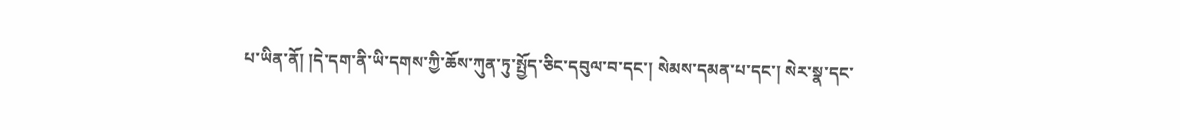པ་ཡིན་ནོ། །དེ་དག་ནི་ཡི་དགས་ཀྱི་ཆོས་ཀུན་ཏུ་སྤྱོད་ཅིང་དབུལ་བ་དང་། སེམས་དམན་པ་དང་། སེར་སྣ་དང་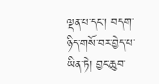ལྡན་པ་དང་། བདག་ཉིད་གསོ་བར་བྱེད་པ་ཡིན་ཏེ། བྱང་ཆུབ་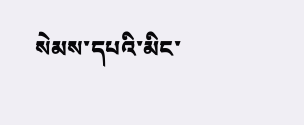སེམས་དཔའི་མིང་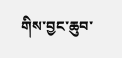གིས་བྱང་ཆུབ་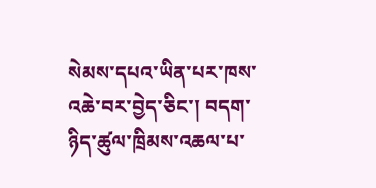སེམས་དཔའ་ཡིན་པར་ཁས་འཆེ་བར་བྱེད་ཅིང་། བདག་ཉིད་ཚུལ་ཁྲིམས་འཆལ་པ་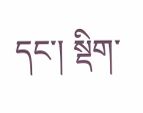དང་། སྡིག་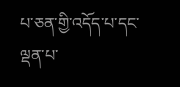པ་ཅན་གྱི་འདོད་པ་དང་ལྡན་པ་